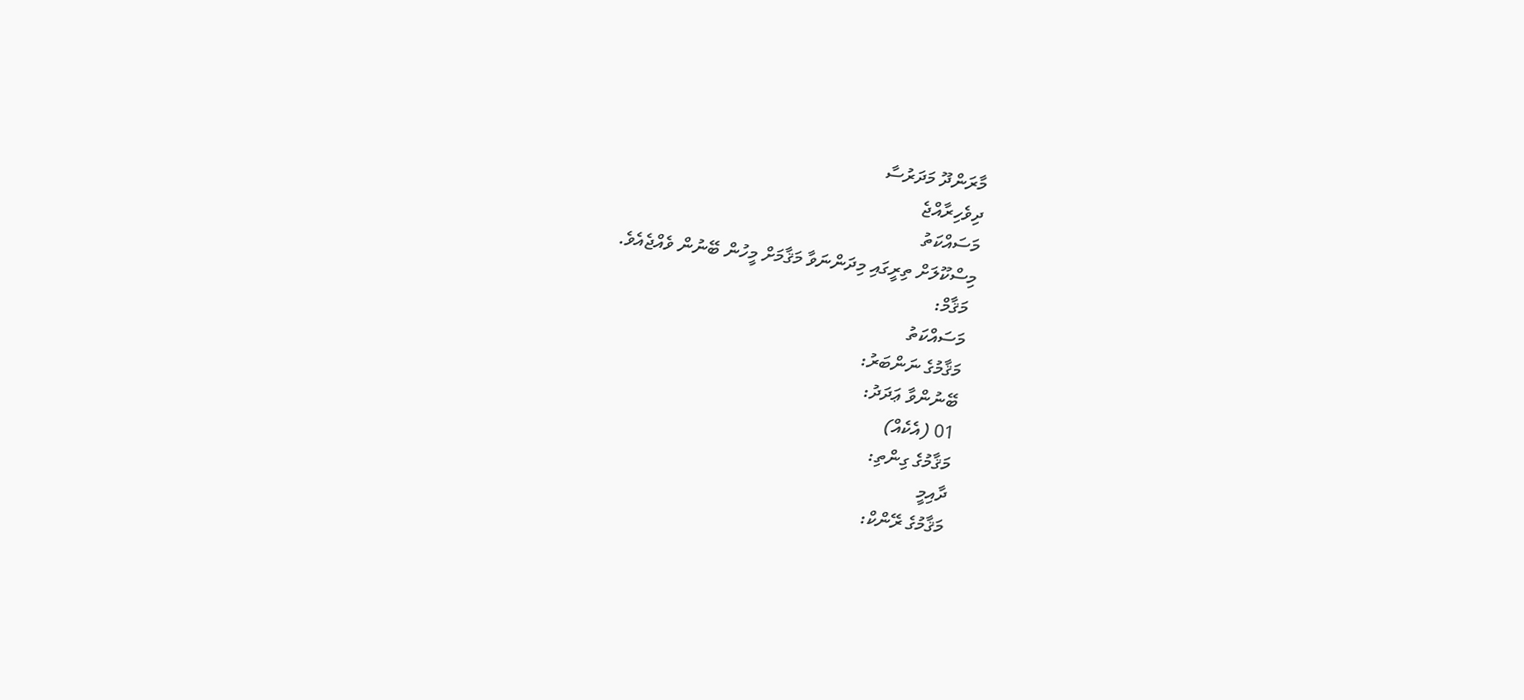މާރަންދޫ މަދަރުސާ
ދިވެހިރާއްޖެ
މަސައްކަތު
މިސްކޫލަށް ތިރީގައި މިދަންނަވާ މަޤާމަށް މީހުން ބޭނުން ވެއްޖެއެވެ.
 މަޤާމް:
 މަސައްކަތު
 މަޤާމުގެ ނަންބަރު:
 ބޭނުންވާ ޢަދަދު:
 01 (އެކެއް)
 މަޤާމުގެ ގިންތި:
 ދާއިމީ
 މަޤާމުގެ ރޭންކް: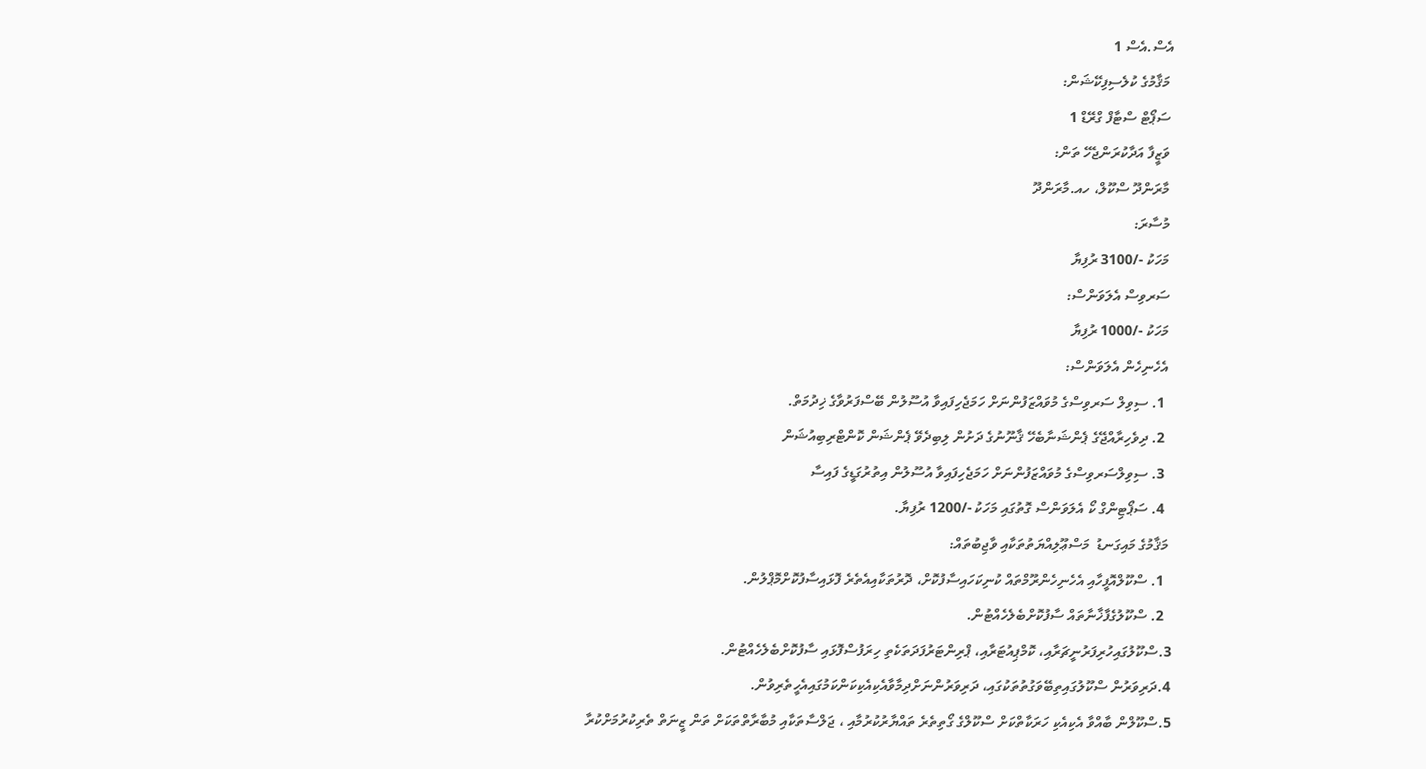އެސް.އެސް 1
 މަޤާމުގެ ކުލެސިފިކޭޝަން:
 ސަޕޯޓް ސްޓާފް ގްރޭޑް 1
 ވަޒީފާ އަދާކުރަންޖެހޭ ތަން:
 މާރަންދޫ ސްކޫލް، ހއ.މާރަންދޫ
 މުސާރަ:
 މަހަކު -/3100 ރުފިޔާ
 ސަރވިސް އެލަވަންސް:
 މަހަކު -/1000 ރުފިޔާ
 އެހެނިހެން އެލަވަންސް:
  1. ސިވިލް ސަރވިސްގެ މުވައްޒަފުންނަށް ހަމަޖެހިފައިވާ އުސޫލުން ބޭސްފަރުވާގެ ޚިދުމަތް.
  2. ދިވެހިރާއްޖޭގެ ޕެންޝަނާބެހޭ ޤާނޫނުގެ ދަށުން ލިބިދެވޭ ޕެންޝަން ކޮންޓްރިބިއުޝަން
  3. ސިވިލްސަރވިސްގެ މުވައްޒަފުންނަށް ހަމަޖެހިފައިވާ އުސޫލުން އިތުރުގަޑީގެ ފައިސާ
  4. ސަޕޯޓިންގް ކޯ އެލަވަންސް ގޮތުގައި މަހަކު -/1200 ރުފިޔާ.
 މަޤާމުގެ މައިގަނޑު  މަސްޢޫލިއްޔަތުތަކާއި ވާޖިބުތައް:
  1. ސްކޫލްއޮފީހާއި އެހެނިހެންރޫމްތައް ކުނިކަހައިސާފުކޮށް، ދޮރުތަކާއިއެތެރެ ފޮޅައިސާފުކޮށްމޮޕްލުން.
  2. ސްކޫލުގެފާޚާނާތައް ސާފުކޮށްބެލެހެއްޓުން.
3.ސްކޫލުގައިހުރިފަރުނީޗަރާއި، ކޮމްޕިއުޓަރާއި، ޕްރިންޓަރުފަދަތަކެތި ހިރަފުސްފޮޅައި ސާފުކޮށްބެލެހެއްޓުން.
4.ދަރިވަރުން ސްކޫލުގައިތިބޭވަގުތުތަކުގައި، ދަރިވަރުންނަށްދިމާވާއެކިއެކިކަންކަމުގައިއެހީތެރިވުން.
5.ސްކޫލްން ބާއްވާ އެކިއެކި ހަރަކާތްކަށް ސްކޫލްގެ ގޯތިތެރެ ތައްޔާރުކުރުމާއި ، ޖަލްސާތަކާއި މުބާރާތްތަކަށް ތަން ޒީނަތް ތެރިކުރުމަށްކުރާ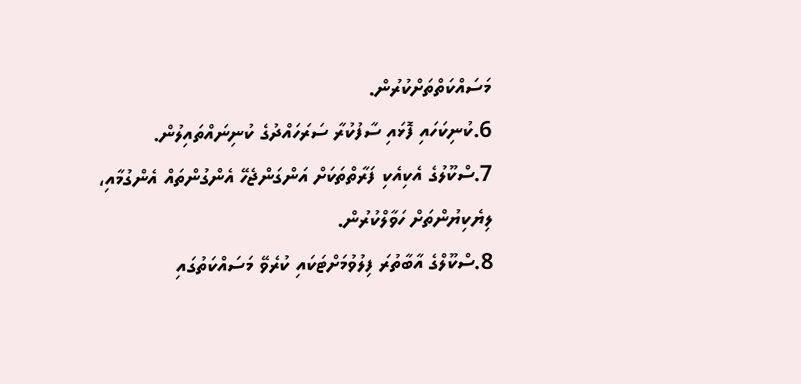މަސައްކަތްތަށްކުރުން.
6.ކުނިކަހައި ފޮޅައި ސާފުކުރާ ސަރަހައްދުގެ ކުނިނައްތައިލުން.
7.ސްކޫލުގެ އެކިއެކި ފަރާތްތަކަށް އަންގަންޖެހޭ އެންގުންތައް އެންގުމާއި، ލިޔެކިޔުންތަށް ހަވާލްކުރުން.
8.ސްކޫލްގެ އާބާތުރަ ފިލުވުމަށްޓަކައި ކުރެވޭ މަސައްކަތުގައި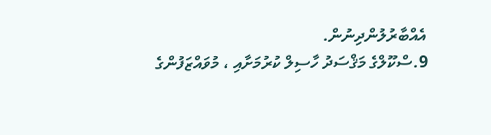އެއްބާރުލުންދިނުން.
9.ސްކޫލްގެ މަޤްސަދު ހާސިލް ކުރުމަށާއި ، މުވައްޒަފުންގެ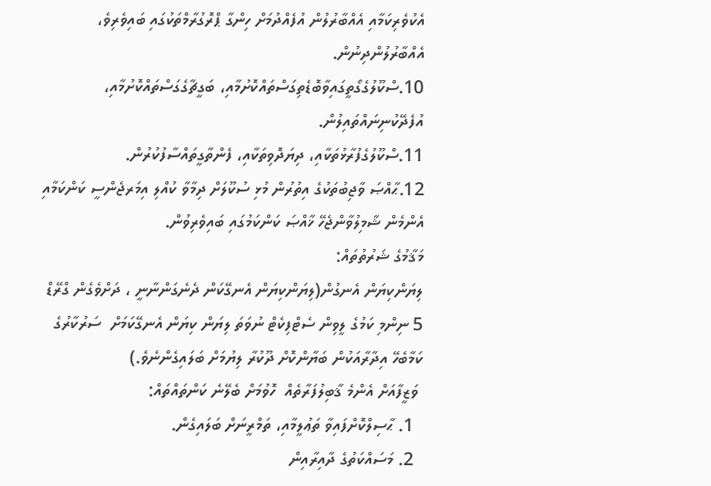އެކުވެރިކަމާއި އެއްބާރުލުން އުފެއްދުމަށް ހިންގާ ޕްރޮގުރާމްތަކުގައި ބައިވެރިވެ، އެއްބާރުލުންދިނުން.
10.ސްކޫލުގެގޯތީގައިވާބޮޑެތިގަސްތައްކޮށުމާއި، ބަގީޗާގެގަސްތައްކޮށުމާއި، އުފެދޭކުނިނައްތައިލުން.
11.ސްކޫލުގެފުރާޅުތަކާއި، ދިޔަދޮވިތަކާއި، ފެންތާގީތައްސާފުކުރުން.
12.ޙާއްޞަ ވާޖިބުތަކުގެ އިތުރުން މުޅި ސުކޫލަށް ދިމާވާ ކުއްލި އިމަރޖެންސީ ކަންކަމާއި އެންމެން ޝާމިލުވާންޖެހޭ ޚާއްޞަ ކަންކަމުގައި ބައިވެރިވުން.
މަޤާމުގެ ޝަރުތުތައް:
ލިޔަންކިޔަން އެނގުން(ލިޔަންކިޔަން އެނގޭކަން ދެނެގަންނާނީ ، ދަށްވެގެން ގްރޭޑް 5 ނިންމި ކަމުގެ ލީވިން ސެޓްފިކެޓް ނުވަތަ ލިޔަން ކިޔަން އެނގޭކަމަށް  ސަރުކާރުގެ ކަމާބެހޭ އިދާރާއަކުން ބަޔާންކޮށް ދޫކުރާ ލިޔުމަށް ބަލައިގެންނެވެ.)
 ވަޒީފާއަށް އެންމެ ޤާބިލުފަރާތެއް  ހޮވުމަށް ބެލޭނެ ކަންތައްތައް:
  1. ޙާސިލްކޮށްފައިވާ ތަޢުލީމާއި، ތަމްރީނަށް ބަލައިގެން.
  2. މަސައްކަތުގެ ދާއިރާއިން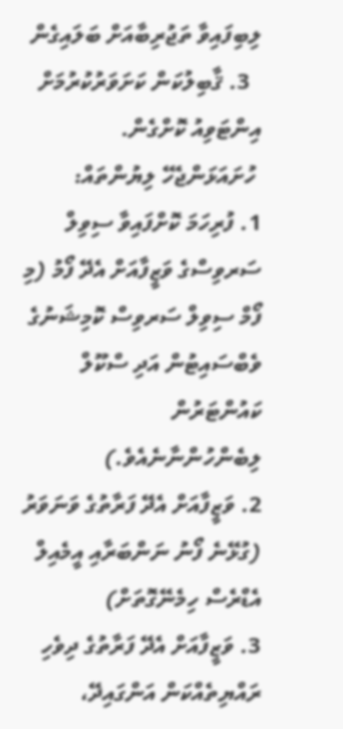ލިބިފައިވާ ތަޖުރިބާއަށް ބަލައިގެން
  3. ޤާބިލުކަން ކަށަވަރުކުރުމަށް އިންޓަވިއު ކޮށްގެން.
 ހުށައަޅަންޖެހޭ ލިޔުންތައް:
1. ފުރިހަމަ ކޮށްފައިވާ ސިވިލް ސަރވިސްގެ ވަޒީފާއަށް އެދޭ ފޯމު (މި ފޯމް ސިވިލް ސަރވިސް ކޮމިޝަނުގެ ވެބްސައިޓުން އަދި ސްކޫލް ކައުންޓަރުން ލިބެންހުންނާނެއެވެ.)
2. ވަޒީފާއަށް އެދޭ ފަރާތުގެ ވަނަވަރު (ގުޅޭނެ ފޯނު ނަންބަރާއި އީމެއިލް އެޑްރެސް ހިމެނޭގޮތަށް)
3. ވަޒީފާއަށް އެދޭ ފަރާތުގެ ދިވެހި ރައްޔިތެއްކަން އަންގައިދޭ،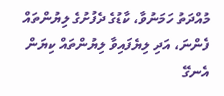މުއްދަތު ހަމަނުވާ، ކާޑުގެ ދެފުށުގެ ލިޔުންތައް ފެންނަ، އަދި ލިޔެފައިވާ ލިޔުންތައް ކިޔަން އެނގޭ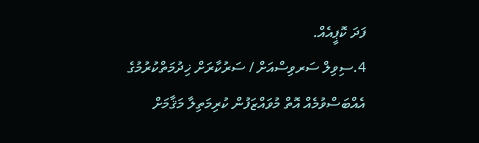ފަދަ ކޮޕީއެއް.
4.ސިވިލް ސަރވިސްއަށް / ސަރުކާރަށް ޚިދުމަތްކުރުމުގެ އެއްބަސްވުމެއް އޮތް މުވައްޒަފުން ކުރިމަތިލާ މަޤާމަށް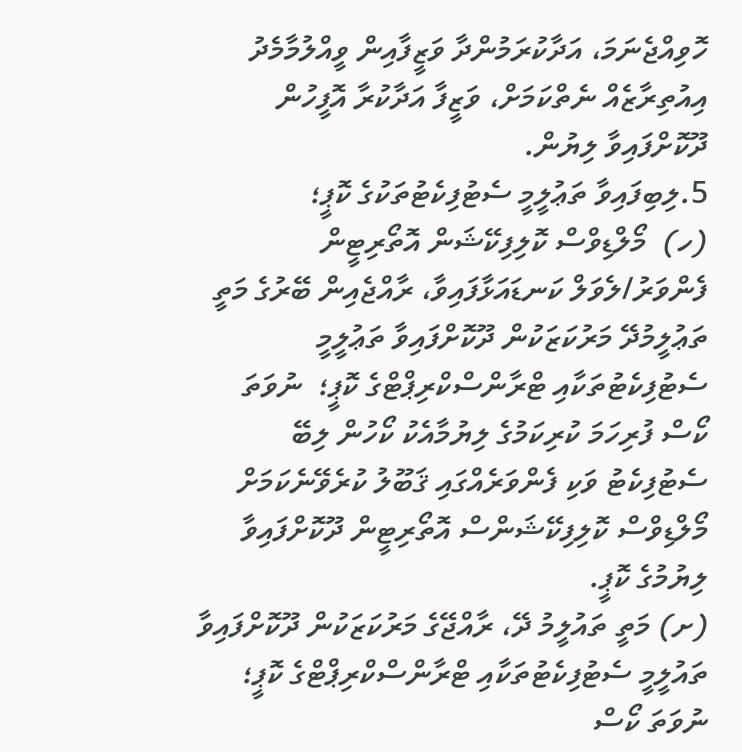ހޮވިއްޖެނަމަ، އަދާކުރަމުންދާ ވަޒީފާއިން ވީއްލުމާމެދު އިއުތިރާޒެއް ނެތްކަމަށް، ވަޒީފާ އަދާކުރާ އޮފީހުން ދޫކޮށްފައިވާ ލިޔުން.
5.ލިބިފައިވާ ތަޢުލީމީ ސެޓުފިކެޓުތަކުގެ ކޮޕީ؛
(ހ)  މޯލްޑިވްސް ކޮލިފިކޭޝަން އޮތޯރިޓީން ފެންވަރު/ލެވަލް ކަނޑައަޅާފައިވާ، ރާއްޖެއިން ބޭރުގެ މަތީ ތަޢުލީމުދޭ މަރުކަޒަކުން ދޫކޮށްފައިވާ ތަޢުލީމީ ސެޓުފިކެޓުތަކާއި ޓްރާންސްކްރިޕްޓްގެ ކޮޕީ؛  ނުވަތަ ކޯސް ފުރިހަމަ ކުރިކަމުގެ ލިޔުމާއެކު ކޯހުން ލިބޭ ސެޓުފިކެޓު ވަކި ފެންވަރެއްގައި ޤަބޫލު ކުރެވޭނެކަމަށް މޯލްޑިވްސް ކޮލިފިކޭޝަންސް އޮތޯރިޓީން ދޫކޮށްފައިވާ ލިޔުމުގެ ކޮޕީ.
(ށ) މަތީ ތައުލީމު ދޭ، ރާއްޖޭގެ މަރުކަޒަކުން ދޫކޮށްފައިވާ ތައުލީމީ ސެޓުފިކެޓުތަކާއި ޓްރާންސްކްރިޕްޓްގެ ކޮޕީ؛ ނުވަތަ ކޯސް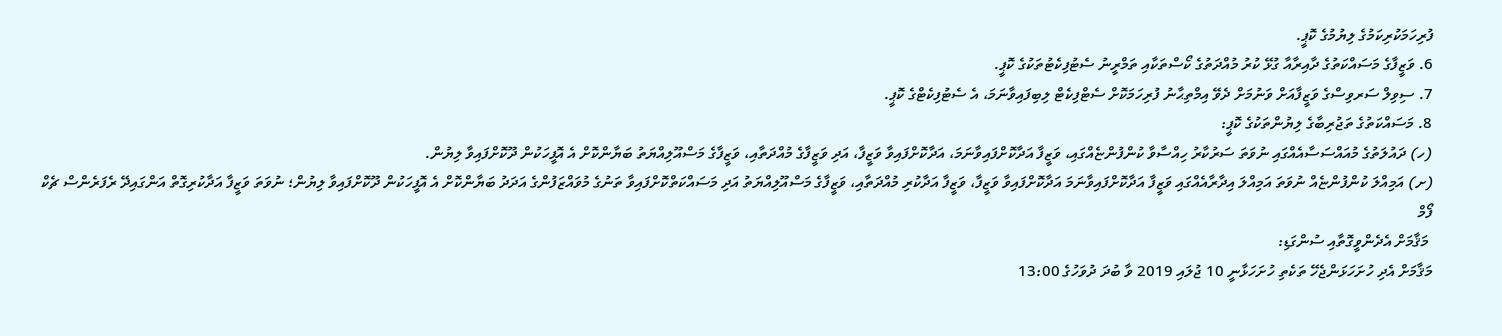ފުރިހަމަކުރިކަމުގެ ލިޔުމުގެ ކޮޕީ.
6. ވަޒީފާގެ މަސައްކަތުގެ ދާއިރާއާ ގުޅޭ ކުރު މުއްދަތުގެ ކޯސްތަކާއި ތަމްރީނު ސެޓުފިކެޓުތަކުގެ ކޮޕީ.
7. ސިވިލް ސަރވިސްގެ ވަޒީފާއަށް ވަނުމަށް ދެވޭ އިމްތިޙާނު ފުރިހަމަކޮށް ސެޓްފިކެޓް ލިބިފައިވާނަމަ، އެ ސެޓުފިކެޓްގެ ކޮޕީ.
8. މަސައްކަތުގެ ތަޖުރިބާގެ ލިޔުންތަކުގެ ކޮޕީ:
(ހ) ދައުލަތުގެ މުއައްސަސާއެއްގައި ނުވަތަ ސަރުކާރު ހިއްސާވާ ކުންފުންޏެއްގައި، ވަޒީފާ އަދާކޮށްފައިވާނަމަ، އަދާކޮށްފައިވާ ވަޒީފާ، އަދި ވަޒީފާގެ މުއްދަތާއި، ވަޒީފާގެ މަސްއޫލިއްޔަތު ބަޔާންކޮށް އެ އޮފީހަކުން ދޫކޮށްފައިވާ ލިޔުން.
(ށ) އަމިއްލަ ކުންފުންޏެއް ނުވަތަ އަމިއްލަ އިދާރާއެއްގައި ވަޒީފާ އަދާކޮށްފައިވާނަމަ އަދާކޮށްފައިވާ ވަޒީފާ، ވަޒީފާ އަދާކުރި މުއްދަތާއި، ވަޒީފާގެ މަސްއޫލިއްޔަތު އަދި މަސައްކަތްކޮށްފައިވާ ތަނުގެ މުވައްޒަފުންގެ އަދަދު ބަޔާންކޮށް އެ އޮފީހަކުން ދޫކޮށްފައިވާ ލިޔުން؛ ނުވަތަ ވަޒީފާ އަދާކުރިގޮތް އަންގައިދޭ ރެފަރެންސް ޗެކް ފޯމް
 މަޤާމަށް އެދެންވީގޮތާއި ސުންގަޑި:
މަޤާމަށް އެދި ހުށަހަޅަންޖެހޭ ތަކެތި ހުށަހަޅާނީ 10 ޖުލައި 2019 ވާ ބުދަ ދުވަހުގެ 13:00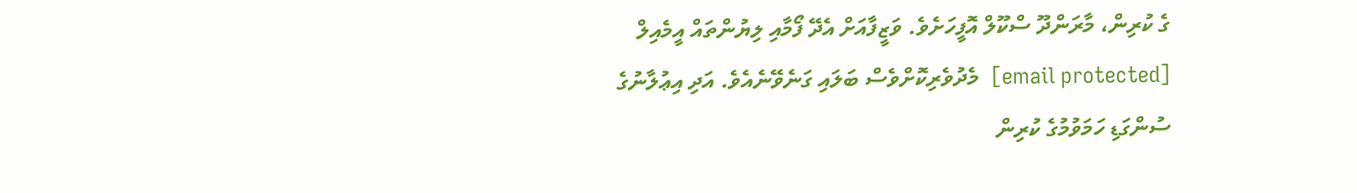ގެ ކުރިން، މާރަންދޫ ސްކޫލް އޮފީހަށެވެ. ވަޒީފާއަށް އެދޭ ފޯމާއި ލިޔުންތައް އީމެއިލް  [email protected]  މެދުވެރިކޮށްވެސް ބަލައި ގަނެވޭނެއެވެ. އަދި އިޢުލާނުގެ ސުންގަޑި ހަމަވުމުގެ ކުރިން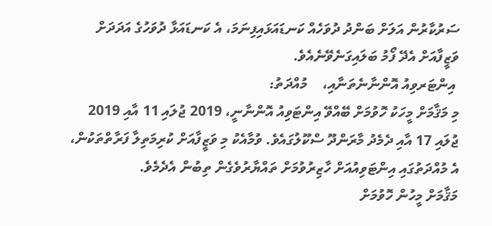ސަރުކާރުން އަލަށް ބަންދު ދުވަހެއް ކަނޑައަޅައިފިނަމަ، އެ ކަނޑައަޅާ ދުވަހުގެ އަދަދަށް ވަޒީފާއަށް އެދޭ ފޯމު ބަލައިގަނެވޭނެއެވެ.
 އިންޓަރވިއު އޮންނާނެތަނާއި،    މުއްދަތު:
މި މަޤާމަށް މީހަކު ހޮވުމަށް ބޭއްވޭ އިންޓަވިއު އޮންނާނީ، 2019 ޖުލައި 11 އާއި 2019 ޖުލައި 17 އާއި ދެމެދު މާރަންދޫ ސްކޫލުގައެވެ. ވުމާއެކު މި ވަޒީފާއަށް ކުރިމަތިލާ ފަރާތްތަކުން، އެ މުއްދަތުގައި އިންޓަވިއުއަށް ހާޒިރުވުމަށް ތައްޔާރުވެގެން ތިބުން އެދެމެވެ.
މަޤާމަށް މީހުން ހޮވުމަށް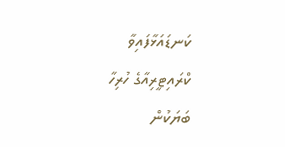ކަނޑައަޅާފައިވާ ކްރައިޓީރިއާގެ ހުރިހާ ބަޔަކުން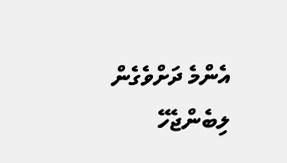އެންމެ ދަށްވެގެން ލިބެންޖެހޭ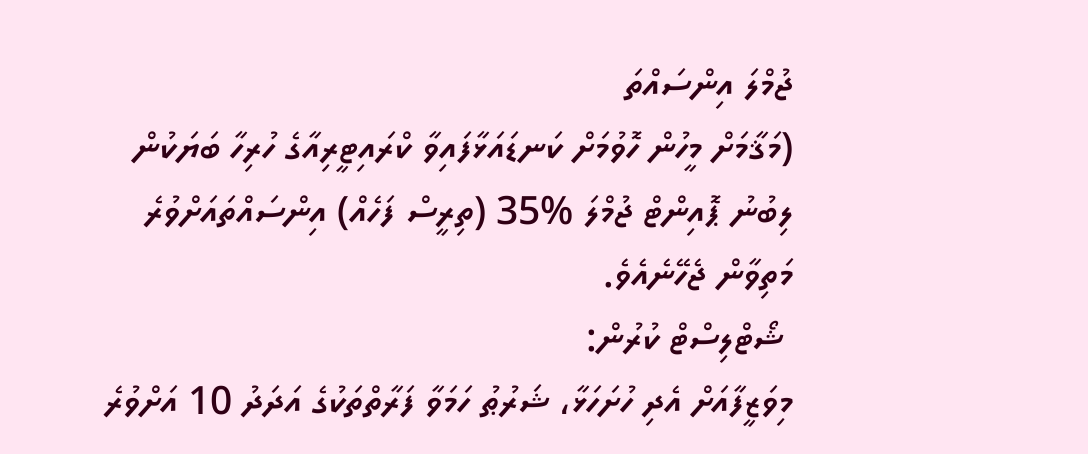ޖުމްލަ އިންސައްތަ
(މަޤާމަށް މީހުން ހޮވުމަށް ކަނޑައަޅާފައިވާ ކްރައިޓީރިއާގެ ހުރިހާ ބަޔަކުން ލިބުނު ޕޮއިންޓް ޖުމްލަ %35 (ތިރީސް ފަހެއް) އިންސައްތައަށްވުރެ މަތިވާން ޖެހޭނެއެވެ.
 ޝޯޓްލިސްޓް ކުރުން:
މިވަޒީފާއަށް އެދި ހުށަހަޅާ، ޝަރުޠު ހަމަވާ ފަރާތްތަކުގެ އަދަދު 10 އަށްވުރެ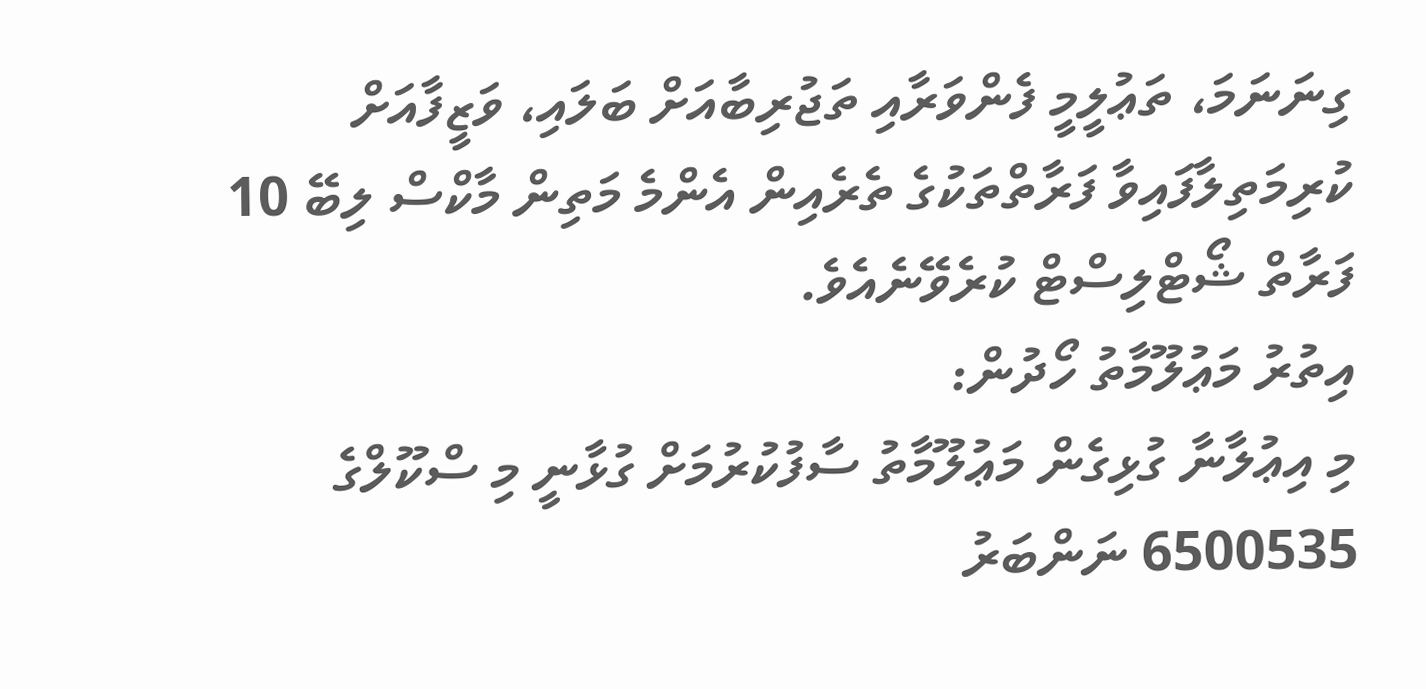ގިނަނަމަ، ތަޢުލީމީ ފެންވަރާއި ތަޖުރިބާއަށް ބަލައި، ވަޒީފާއަށް ކުރިމަތިލާފައިވާ ފަރާތްތަކުގެ ތެރެއިން އެންމެ މަތިން މާކްސް ލިބޭ 10 ފަރާތް ޝޯޓްލިސްޓް ކުރެވޭނެއެވެ.
އިތުރު މަޢުލޫމާތު ހޯދުން:
މި އިޢުލާނާ ގުޅިގެން މަޢުލޫމާތު ސާފުކުރުމަށް ގުޅާނީ މި ސްކޫލްގެ 6500535 ނަންބަރު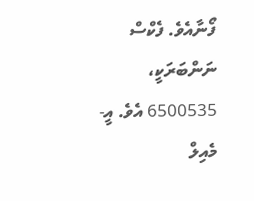ފޯނާއެވެ. ފެކްސް ނަންބަރަކީ، 6500535 އެވެ. އީ-މެއިލް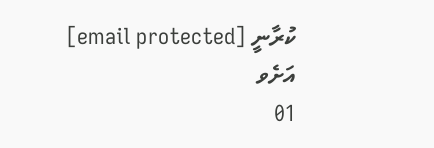ކުރާނީ [email protected] އަށެވ
01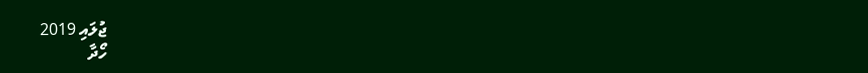ޖުލައި 2019
ހޯދާ